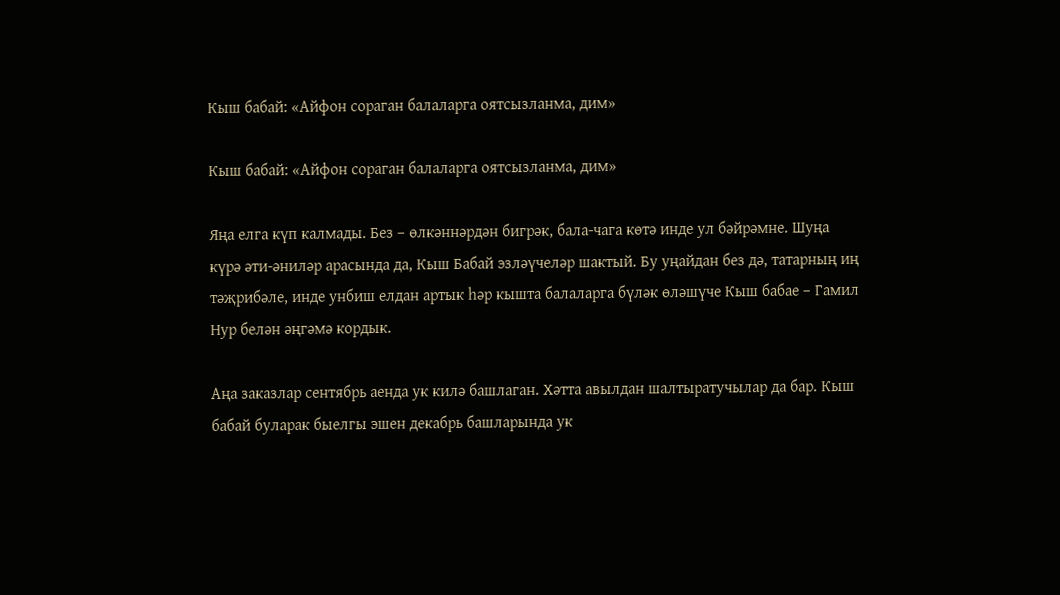Кыш бабай: «Айфон сораган балаларга оятсызланма, дим»

Кыш бабай: «Айфон сораган балаларга оятсызланма, дим»

Яңа елга күп калмады. Без – өлкәннәрдән бигрәк, бала-чага көтә инде ул бәйрәмне. Шуңа күрә әти-әниләр арасында да, Кыш Бабай эзләүчеләр шактый. Бу уңайдан без дә, татарның иң тәҗрибәле, инде унбиш елдан артык һәр кышта балаларга бүләк өләшүче Кыш бабае – Гамил Нур белән әңгәмә кордык.

Аңа заказлар сентябрь аенда ук килә башлаган. Хәтта авылдан шалтыратучылар да бар. Кыш бабай буларак быелгы эшен декабрь башларында ук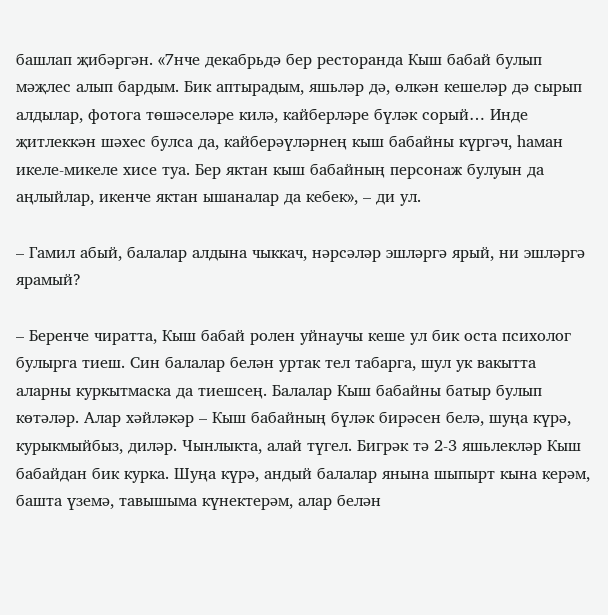башлап җибәргән. «7нче декабрьдә бер ресторанда Кыш бабай булып мәҗлес алып бардым. Бик аптырадым, яшьләр дә, өлкән кешеләр дә сырып алдылар, фотога төшәселәре килә, кайберләре бүләк сорый… Инде җитлеккән шәхес булса да, кайберәүләрнең кыш бабайны күргәч, һаман икеле-микеле хисе туа. Бер яктан кыш бабайның персонаж булуын да аңлыйлар, икенче яктан ышаналар да кебек», – ди ул.

– Гамил абый, балалар алдына чыккач, нәрсәләр эшләргә ярый, ни эшләргә ярамый?

– Беренче чиратта, Кыш бабай ролен уйнаучы кеше ул бик оста психолог булырга тиеш. Син балалар белән уртак тел табарга, шул ук вакытта аларны куркытмаска да тиешсең. Балалар Кыш бабайны батыр булып көтәләр. Алар хәйләкәр – Кыш бабайның бүләк бирәсен белә, шуңа күрә, курыкмыйбыз, диләр. Чынлыкта, алай түгел. Бигрәк тә 2-3 яшьлекләр Кыш бабайдан бик курка. Шуңа күрә, андый балалар янына шыпырт кына керәм, башта үземә, тавышыма күнектерәм, алар белән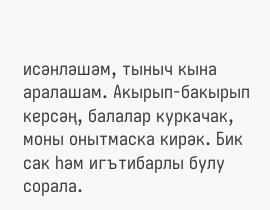исәнләшәм, тыныч кына аралашам. Акырып-бакырып керсәң, балалар куркачак, моны онытмаска кирәк. Бик сак һәм игътибарлы булу сорала.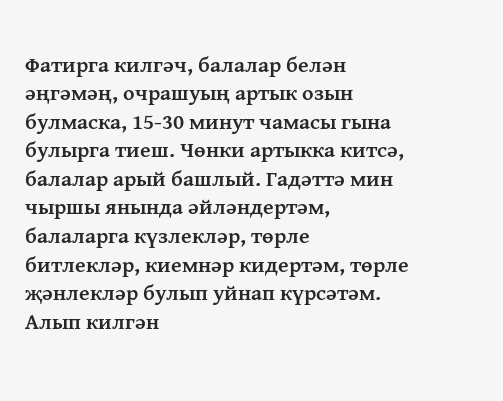Фатирга килгәч, балалар белән әңгәмәң, очрашуың артык озын булмаска, 15-30 минут чамасы гына булырга тиеш. Чөнки артыкка китсә, балалар арый башлый. Гадәттә мин чыршы янында әйләндертәм, балаларга күзлекләр, төрле битлекләр, киемнәр кидертәм, төрле җәнлекләр булып уйнап күрсәтәм. Алып килгән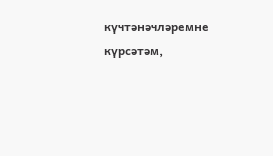күчтәнәчләремне күрсәтәм,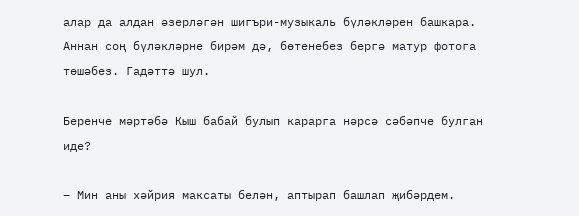алар да алдан әзерләгән шигъри-музыкаль бүләкләрен башкара. Аннан соң бүләкләрне бирәм дә, бөтенебез бергә матур фотога төшәбез. Гадәттә шул.

Беренче мәртәбә Кыш бабай булып карарга нәрсә сәбәпче булган иде?

– Мин аны хәйрия максаты белән, аптырап башлап җибәрдем.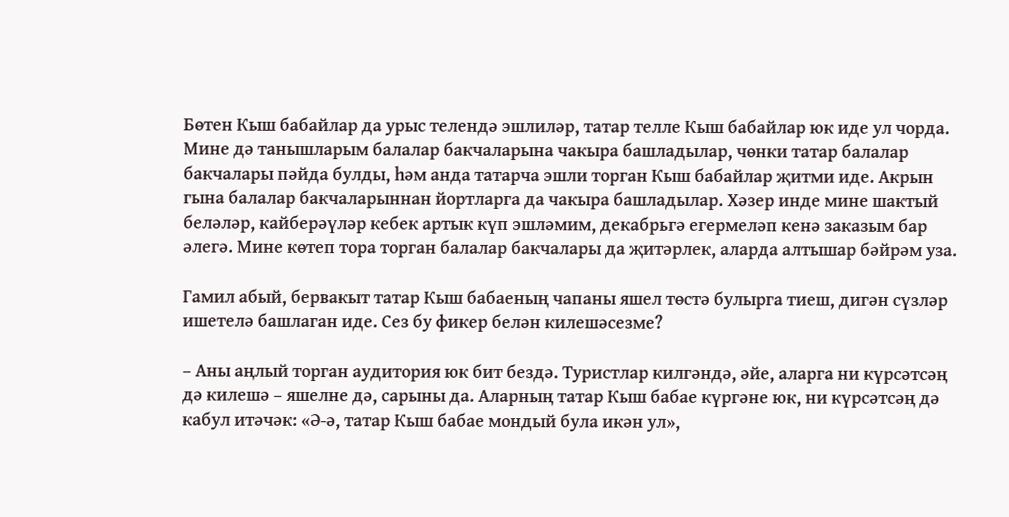Бөтен Кыш бабайлар да урыс телендә эшлиләр, татар телле Кыш бабайлар юк иде ул чорда. Мине дә танышларым балалар бакчаларына чакыра башладылар, чөнки татар балалар бакчалары пәйда булды, һәм анда татарча эшли торган Кыш бабайлар җитми иде. Акрын гына балалар бакчаларыннан йортларга да чакыра башладылар. Хәзер инде мине шактый беләләр, кайберәүләр кебек артык күп эшләмим, декабрьгә егермеләп кенә заказым бар әлегә. Мине көтеп тора торган балалар бакчалары да җитәрлек, аларда алтышар бәйрәм уза.

Гамил абый, бервакыт татар Кыш бабаеның чапаны яшел төстә булырга тиеш, дигән сүзләр ишетелә башлаган иде. Сез бу фикер белән килешәсезме?

– Аны аңлый торган аудитория юк бит бездә. Туристлар килгәндә, әйе, аларга ни күрсәтсәң дә килешә – яшелне дә, сарыны да. Аларның татар Кыш бабае күргәне юк, ни күрсәтсәң дә кабул итәчәк: «Ә-ә, татар Кыш бабае мондый була икән ул»,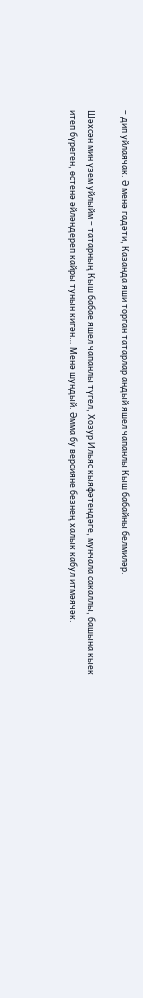– дип уйлаячак. Ә менә гадәти, Казанда яши торган татарлар андый яшел чапанлы Кыш бабайны белмиләр.

Шәхсән мин үзем уйлыйм – татарның Кыш бабае яшел чапанлы түгел, Хозур Ильяс кыяфәтендәге, мунчала сакаллы, башына кыек итеп бүреген, өстенә әйләндереп кайры тунын кигән… Менә шундый. Әмма бу версияне безнең халык кабул итмәячәк.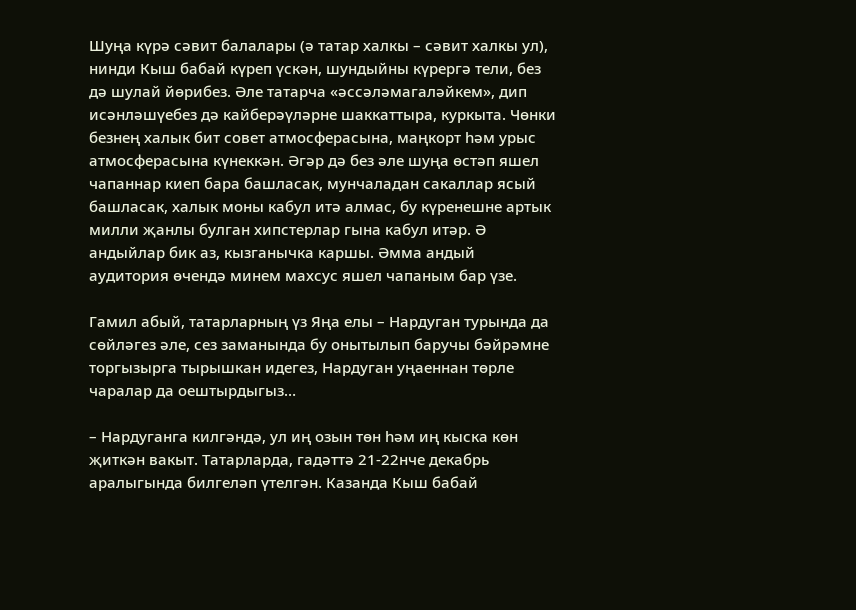Шуңа күрә сәвит балалары (ә татар халкы – сәвит халкы ул), нинди Кыш бабай күреп үскән, шундыйны күрергә тели, без дә шулай йөрибез. Әле татарча «әссәләмагаләйкем», дип исәнләшүебез дә кайберәүләрне шаккаттыра, куркыта. Чөнки безнең халык бит совет атмосферасына, маңкорт һәм урыс атмосферасына күнеккән. Әгәр дә без әле шуңа өстәп яшел чапаннар киеп бара башласак, мунчаладан сакаллар ясый башласак, халык моны кабул итә алмас, бу күренешне артык милли җанлы булган хипстерлар гына кабул итәр. Ә андыйлар бик аз, кызганычка каршы. Әмма андый аудитория өчендә минем махсус яшел чапаным бар үзе.

Гамил абый, татарларның үз Яңа елы – Нардуган турында да сөйләгез әле, сез заманында бу онытылып баручы бәйрәмне торгызырга тырышкан идегез, Нардуган уңаеннан төрле чаралар да оештырдыгыз…

– Нардуганга килгәндә, ул иң озын төн һәм иң кыска көн җиткән вакыт. Татарларда, гадәттә 21-22нче декабрь аралыгында билгеләп үтелгән. Казанда Кыш бабай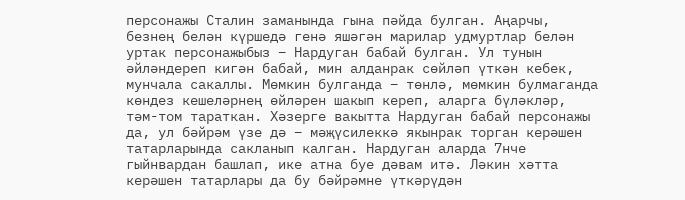персонажы Сталин заманында гына пәйда булган. Аңарчы, безнең белән күршедә генә яшәгән марилар удмуртлар белән уртак персонажыбыз – Нардуган бабай булган. Ул тунын әйләндереп кигән бабай, мин алданрак сөйләп үткән кебек, мунчала сакаллы. Мөмкин булганда – төнлә, мөмкин булмаганда көндез кешеләрнең өйләрен шакып кереп, аларга бүләкләр, тәм-том тараткан. Хәзерге вакытта Нардуган бабай персонажы да, ул бәйрәм үзе дә – мәҗүсилеккә якынрак торган керәшен татарларында сакланып калган. Нардуган аларда 7нче гыйнвардан башлап, ике атна буе дәвам итә. Ләкин хәтта керәшен татарлары да бу бәйрәмне үткәрүдән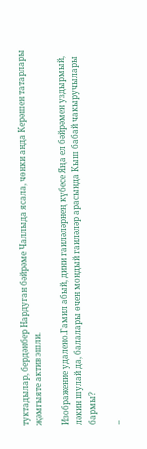туктадылар, бердәнбер Нардуган бәйрәме Чаллыда ясала, чөнки анда Керәшен татарлары җәмгыяте актив эшли.

Изображение удалено.Гамил абый, дини гаиләләрнең күбесе Яңа ел бәйрәмен уздырмый, ләкин шулай да, балалары өчен мондый гаиләләр арасында Кыш бабай чакыручылары бармы?

–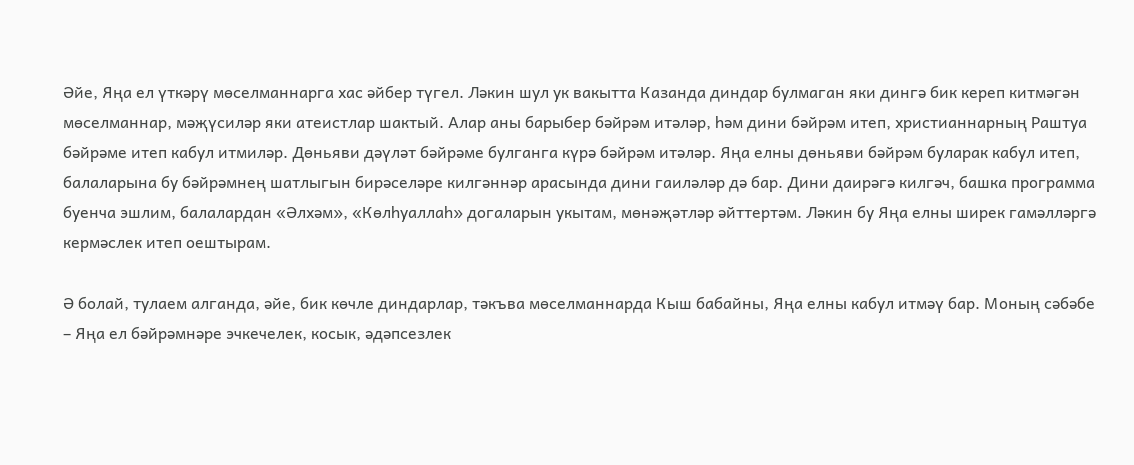Әйе, Яңа ел үткәрү мөселманнарга хас әйбер түгел. Ләкин шул ук вакытта Казанда диндар булмаган яки дингә бик кереп китмәгән мөселманнар, мәҗүсиләр яки атеистлар шактый. Алар аны барыбер бәйрәм итәләр, һәм дини бәйрәм итеп, христианнарның Раштуа бәйрәме итеп кабул итмиләр. Дөньяви дәүләт бәйрәме булганга күрә бәйрәм итәләр. Яңа елны дөньяви бәйрәм буларак кабул итеп, балаларына бу бәйрәмнең шатлыгын бирәселәре килгәннәр арасында дини гаиләләр дә бар. Дини даирәгә килгәч, башка программа буенча эшлим, балалардан «Әлхәм», «Көлһуаллаһ» догаларын укытам, мөнәҗәтләр әйттертәм. Ләкин бу Яңа елны ширек гамәлләргә кермәслек итеп оештырам.

Ә болай, тулаем алганда, әйе, бик көчле диндарлар, тәкъва мөселманнарда Кыш бабайны, Яңа елны кабул итмәү бар. Моның сәбәбе – Яңа ел бәйрәмнәре эчкечелек, косык, әдәпсезлек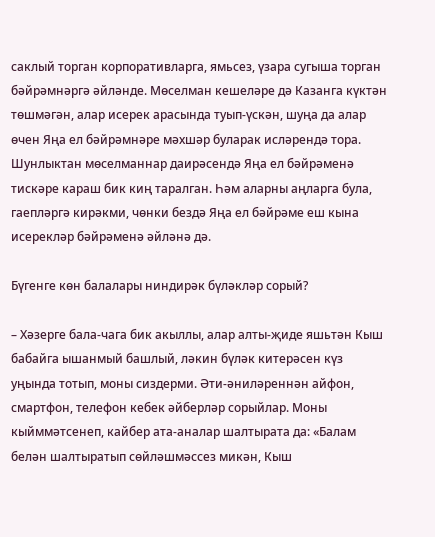саклый торган корпоративларга, ямьсез, үзара сугыша торган бәйрәмнәргә әйләнде. Мөселман кешеләре дә Казанга күктән төшмәгән, алар исерек арасында туып-үскән, шуңа да алар өчен Яңа ел бәйрәмнәре мәхшәр буларак исләрендә тора. Шунлыктан мөселманнар даирәсендә Яңа ел бәйрәменә тискәре караш бик киң таралган. Һәм аларны аңларга була, гаепләргә кирәкми, чөнки бездә Яңа ел бәйрәме еш кына исерекләр бәйрәменә әйләнә дә.

Бүгенге көн балалары ниндирәк бүләкләр сорый?

– Хәзерге бала-чага бик акыллы, алар алты-җиде яшьтән Кыш бабайга ышанмый башлый, ләкин бүләк китерәсен күз уңында тотып, моны сиздерми. Әти-әниләреннән айфон, смартфон, телефон кебек әйберләр сорыйлар. Моны кыйммәтсенеп, кайбер ата-аналар шалтырата да: «Балам белән шалтыратып сөйләшмәссез микән, Кыш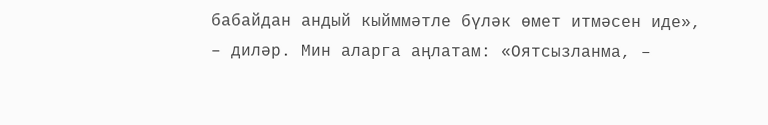бабайдан андый кыйммәтле бүләк өмет итмәсен иде», – диләр. Мин аларга аңлатам: «Оятсызланма, –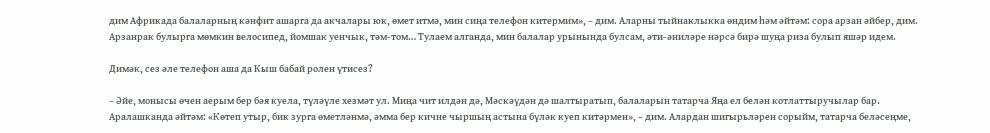дим Африкада балаларның кәнфит ашарга да акчалары юк, өмет итмә, мин сиңа телефон китермим», – дим. Аларны тыйнаклыкка өндим һәм әйтәм: сора арзан әйбер, дим. Арзанрак булырга мөмкин велосипед, йомшак уенчык, тәм-том… Тулаем алганда, мин балалар урынында булсам, әти-әниләре нәрсә бирә шуңа риза булып яшәр идем.

Димәк, сез әле телефон аша да Кыш бабай ролен үтисез?

– Әйе, монысы өчен аерым бер бәя куела, түләүле хезмәт ул. Миңа чит илдән дә, Мәскәүдән дә шалтыратып, балаларын татарча Яңа ел белән котлаттыручылар бар. Аралашканда әйтәм: «Көтеп утыр, бик зурга өметләнмә, әмма бер кичне чыршың астына бүләк куеп китәрмен», – дим. Алардан шигырьләрен сорыйм, татарча беләсеңме,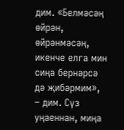дим. «Белмәсәң өйрән, өйрәнмәсәң, икенче елга мин сиңа бернәрсә дә җибәрмим», – дим. Сүз уңаеннан, миңа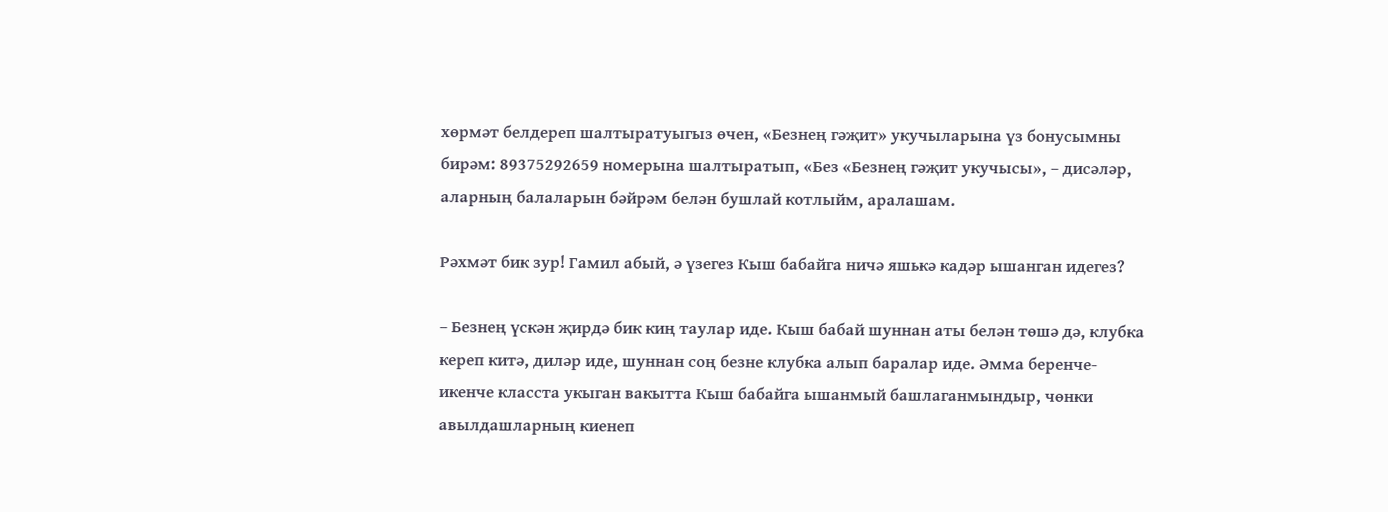хөрмәт белдереп шалтыратуыгыз өчен, «Безнең гәҗит» укучыларына үз бонусымны бирәм: 89375292659 номерына шалтыратып, «Без «Безнең гәҗит укучысы», – дисәләр, аларның балаларын бәйрәм белән бушлай котлыйм, аралашам.

Рәхмәт бик зур! Гамил абый, ә үзегез Кыш бабайга ничә яшькә кадәр ышанган идегез?

– Безнең үскән җирдә бик киң таулар иде. Кыш бабай шуннан аты белән төшә дә, клубка кереп китә, диләр иде, шуннан соң безне клубка алып баралар иде. Әмма беренче-икенче класста укыган вакытта Кыш бабайга ышанмый башлаганмындыр, чөнки авылдашларның киенеп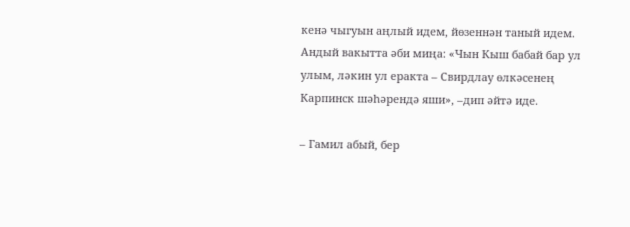кенә чыгуын аңлый идем, йөзеннән таный идем. Андый вакытта әби миңа: «Чын Кыш бабай бар ул улым, ләкин ул еракта – Свирдлау өлкәсенең Карпинск шәһәрендә яши», –дип әйтә иде.

– Гамил абый, бер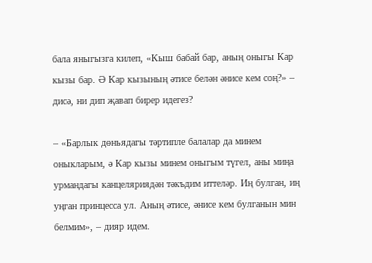бала яныгызга килеп, «Кыш бабай бар, аның оныгы Кар кызы бар. Ә Кар кызының әтисе белән әнисе кем соң?» – дисә, ни дип җавап бирер идегез?

– «Барлык дөньядагы тәртипле балалар да минем оныкларым, ә Кар кызы минем оныгым түгел, аны миңа урмандагы канцеляриядән тәкъдим иттеләр. Иң булган, иң уңган принцесса ул. Аның әтисе, әнисе кем булганын мин белмим», – дияр идем.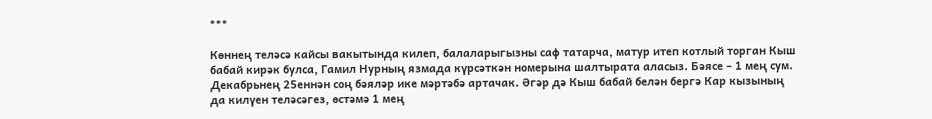***

Көннең теләсә кайсы вакытында килеп, балаларыгызны саф татарча, матур итеп котлый торган Кыш бабай кирәк булса, Гамил Нурның язмада күрсәткән номерына шалтырата аласыз. Бәясе – 1 мең сум. Декабрьнең 25еннән соң бәяләр ике мәртәбә артачак. Әгәр дә Кыш бабай белән бергә Кар кызының да килүен теләсәгез, өстәмә 1 мең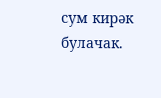сум кирәк булачак.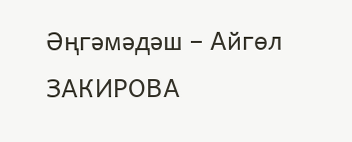Әңгәмәдәш – Айгөл ЗАКИРОВА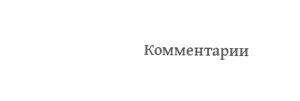Комментарии